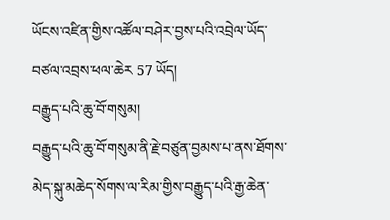ཡོངས་འཛིན་གྱིས་འཚོལ་བཤེར་བྱས་པའི་འབྲེལ་ཡོད་བཙལ་འབྲས་ཕལ་ཆེར 57 ཡོད།
བརྒྱུད་པའི་ཆུ་བོ་གསུམ།
བརྒྱུད་པའི་ཆུ་བོ་གསུམ་ནི་རྗེ་བཙུན་བྱམས་པ་ནས་ཐོགས་མེད་སྐུ་མཆེད་སོགས་ལ་རིམ་གྱིས་བརྒྱུད་པའི་རྒྱ་ཆེན་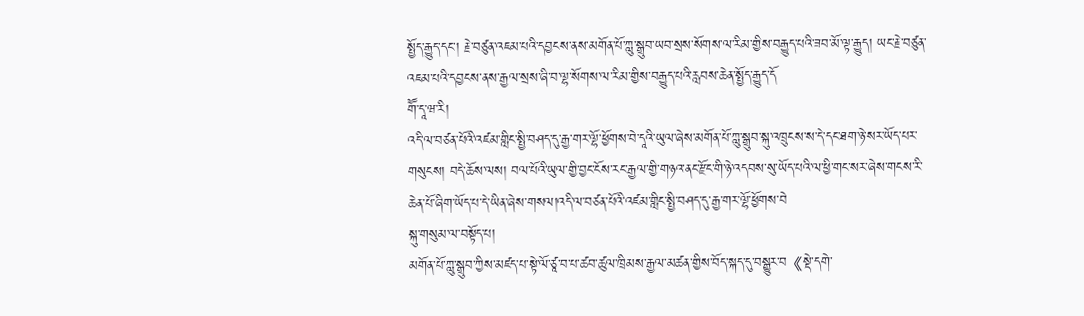སྤྱོད་རྒྱུད་དང་། རྗེ་བཙུན་འཇམ་པའི་དབྱངས་ནས་མགོན་པོ་ཀླུ་སྒྲུབ་ཡབ་སྲས་སོགས་ལ་རིམ་གྱིས་བརྒྱུད་པའི་ཟབ་མོ་ལྟ་རྒྱུད། ཡང་རྗེ་བཙུན་འཇམ་པའི་དབྱངས་ནས་རྒྱལ་སྲས་ཞི་བ་ལྷ་སོགས་ལ་རིམ་གྱིས་བརྒྱུད་པའི་རླབས་ཆེན་སྤྱོད་རྒྱུད་དོ
གཽ་དཱ་ཝ་རི།
འདི་ལ་བཙན་པོའི་འཛམ་གླིང་སྤྱི་བཤད་དུ་རྒྱ་གར་ལྷོ་ཕྱོགས་བེ་དཱའི་ཡུལ་ཞེས་མགོན་པོ་ཀླུ་སྒྲུབ་སྐུ་འཁྲུངས་ས་དེ་དང་ཐག་ཉེ་སར་ཡོད་པར་གསུངས། བདེ་ཆོས་ལས། བལ་པོའི་ཡུལ་གྱི་བྱང་ངོས་རང་རྒྱལ་གྱི་གཉའ་ནང་རྫོང་གི་ཉེ་འདབས་སུ་ཡོད་པའི་ལ་ཕྱི་གང་སར་ཞེས་གངས་རི་ཆེན་པོ་ཞིག་ཡོད་པ་དེ་ཡིན་ཞེས་གསལ།འདི་ལ་བཙན་པོའི་འཛམ་གླིང་སྤྱི་བཤད་དུ་རྒྱ་གར་ལྷོ་ཕྱོགས་བེ
སྐུ་གསུམ་ལ་བསྟོད་པ།
མགོན་པོ་ཀླུ་སྒྲུབ་ཀྱིས་མཛད་པ་སྟེ་ལོ་ཙཱ་བ་པ་ཚབ་ཚུལ་ཁྲིམས་རྒྱལ་མཚན་གྱིས་བོད་སྐད་དུ་བསྒྱུར་བ《སྡེ་དགེ་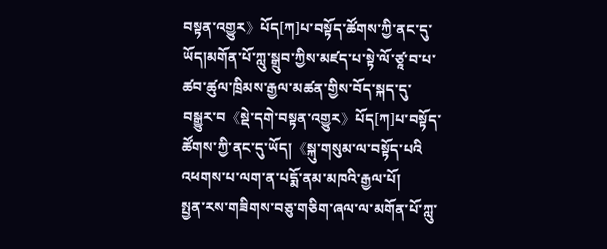བསྟན་འགྱུར》པོད[ཀ]པ་བསྟོད་ཚོགས་ཀྱི་ནང་དུ་ཡོད།མགོན་པོ་ཀླུ་སྒྲུབ་ཀྱིས་མཛད་པ་སྟེ་ལོ་ཙཱ་བ་པ་ཚབ་ཚུལ་ཁྲིམས་རྒྱལ་མཚན་གྱིས་བོད་སྐད་དུ་བསྒྱུར་བ《སྡེ་དགེ་བསྟན་འགྱུར》པོད[ཀ]པ་བསྟོད་ཚོགས་ཀྱི་ནང་དུ་ཡོད།《སྐུ་གསུམ་ལ་བསྟོད་པའི
འཕགས་པ་ལག་ན་པདྨོ་ནམ་མཁའི་རྒྱལ་པོ།
སྤྱན་རས་གཟིགས་བཅུ་གཅིག་ཞལ་ལ་མགོན་པོ་ཀླུ་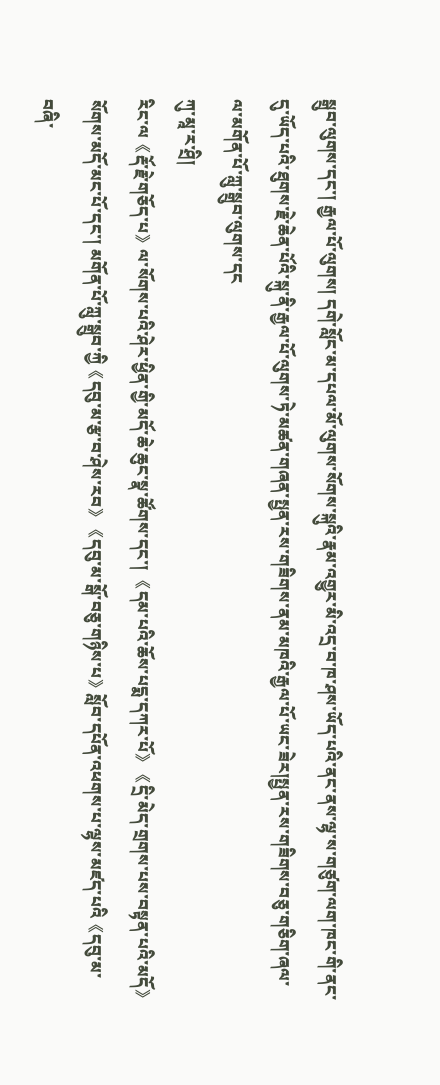སྒྲུབ་ལུགས་དང་། རྒྱལ་པོ་ལུགས། དགེ་སློང་མ་དཔལ་མོ་ལུགས་སོགས་སྐུའི་རྣམ་འགྱུར་མི་འདྲ་བ་ཁ་ཤས་ཡོད་པའི་ནང་ནས་ལྷ་ས་གཙུག་ལག་ཁང་གི་ནང་དུ་ཡོད་པའི་ཐུགས་རྗེ་ཆེན་པོའི་སྐུ་ནི་རྒྱལ་པོ་ལུགས་ཏེ་མཚན་གཞན་སྤྱན་རས་གཟིགས་ནམ་མཁའི་རྒྱལ་པོ་ཡང་ཟེར།སྤྱན་རས་གཟིགས་བཅུ་གཅིག་ཞལ་ལ་མགོན་པོ་ཀླུ་སྒྲུབ་ལུགས་དང
ཀུ་མཱ་ར་ཤྲི།
རིང་ལ《རྡོ་རྗེ་གཅོད་པ》ལ་སོགས་པའི་ཤེར་ཕྱིན་གྱི་མདོ་ཆེ་ཆུང་སྣ་ཚོགས་དང་། 《དམ་པའི་ཆོས་པདྨ་དཀར་པོ》《དྲི་མེད་གྲགས་པས་བསྟན་པའི་མདོ》སོགས་མདོ་མང་པོ་དང་། མགོན་པོ་ཀླུ་སྒྲུབ་ཀྱི《དབུ་མ་རྩ་བ་ཤེས་རབ》《དབུ་མ་སྒོ་བཅུ་གཉིས་པ》སློབ་དཔོན་འཕགས་པ་ལྷས་མཛད་པའི《དབུ་མ་བཞི་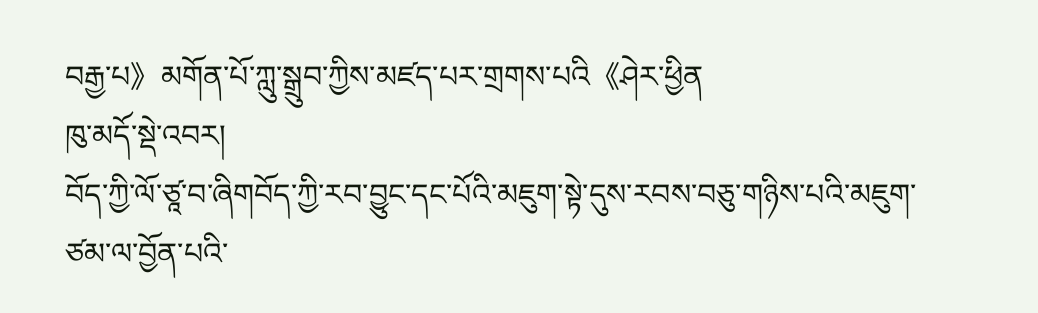བརྒྱ་པ》མགོན་པོ་ཀླུ་སྒྲུབ་ཀྱིས་མཛད་པར་གྲགས་པའི《ཤེར་ཕྱིན
ཁུ་མདོ་སྡེ་འབར།
བོད་ཀྱི་ལོ་ཙཱ་བ་ཞིགབོད་ཀྱི་རབ་བྱུང་དང་པོའི་མཇུག་སྟེ་དུས་རབས་བཅུ་གཉིས་པའི་མཇུག་ཙམ་ལ་བྱོན་པའི་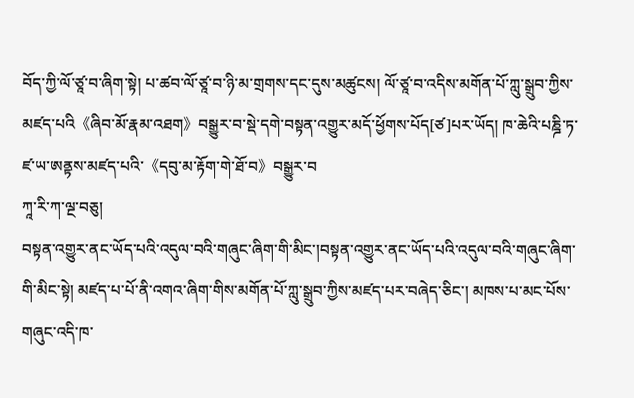བོད་ཀྱི་ལོ་ཙཱ་བ་ཞིག་སྟེ། པ་ཚབ་ལོ་ཙཱ་བ་ཉི་མ་གྲགས་དང་དུས་མཚུངས། ལོ་ཙཱ་བ་འདིས་མགོན་པོ་ཀླུ་སྒྲུབ་ཀྱིས་མཛད་པའི《ཞིབ་མོ་རྣམ་འཐག》བསྒྱུར་བ་སྡེ་དགེ་བསྟན་འགྱུར་མདོ་ཕྱོགས་པོད[ཙ]པར་ཡོད། ཁ་ཆེའི་པཎྜི་ཏ་ཛ་ཡ་ཨནྟས་མཛད་པའི་《དབུ་མ་རྟོག་གེ་ཐོ་བ》བསྒྱུར་བ
ཀཱ་རི་ཀ་ལྔ་བཅུ།
བསྟན་འགྱུར་ནང་ཡོད་པའི་འདུལ་བའི་གཞུང་ཞིག་གི་མིང་།བསྟན་འགྱུར་ནང་ཡོད་པའི་འདུལ་བའི་གཞུང་ཞིག་གི་མིང་སྟེ། མཛད་པ་པོ་ནི་འགའ་ཞིག་གིས་མགོན་པོ་ཀླུ་སྒྲུབ་ཀྱིས་མཛད་པར་བཞེད་ཅིང་། མཁས་པ་མང་པོས་གཞུང་འདི་ཁ་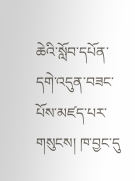ཆེའི་སློབ་དཔོན་དགེ་འདུན་བཟང་པོས་མཛད་པར་གསུངས། ཁ་བྱང་དུ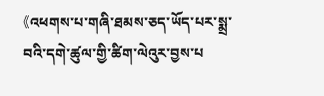《འཕགས་པ་གཞི་ཐམས་ཅད་ཡོད་པར་སྨྲ་བའི་དགེ་ཚུལ་གྱི་ཚིག་ལེའུར་བྱས་པ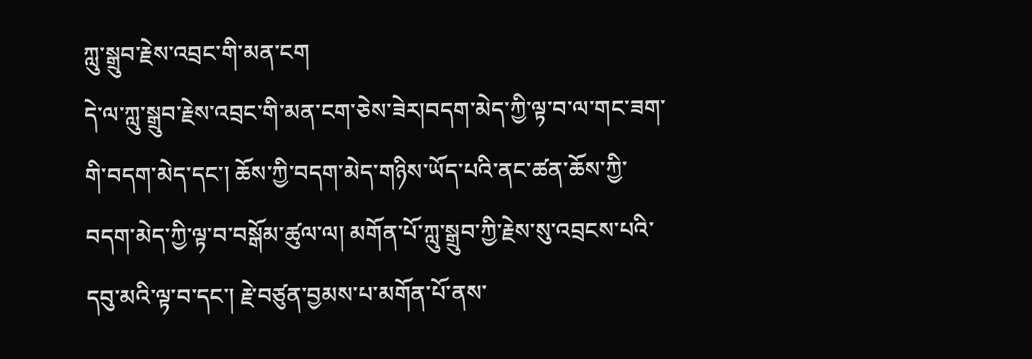ཀླུ་སྒྲུབ་རྗེས་འབྲང་གི་མན་ངག
དེ་ལ་ཀླུ་སྒྲུབ་རྗེས་འབྲང་གི་མན་ངག་ཅེས་ཟེར།བདག་མེད་ཀྱི་ལྟ་བ་ལ་གང་ཟག་གི་བདག་མེད་དང་། ཆོས་ཀྱི་བདག་མེད་གཉིས་ཡོད་པའི་ནང་ཚན་ཆོས་ཀྱི་བདག་མེད་ཀྱི་ལྟ་བ་བསྒོམ་ཚུལ་ལ། མགོན་པོ་ཀླུ་སྒྲུབ་ཀྱི་རྗེས་སུ་འབྲངས་པའི་དབུ་མའི་ལྟ་བ་དང་། རྗེ་བཙུན་བྱམས་པ་མགོན་པོ་ནས་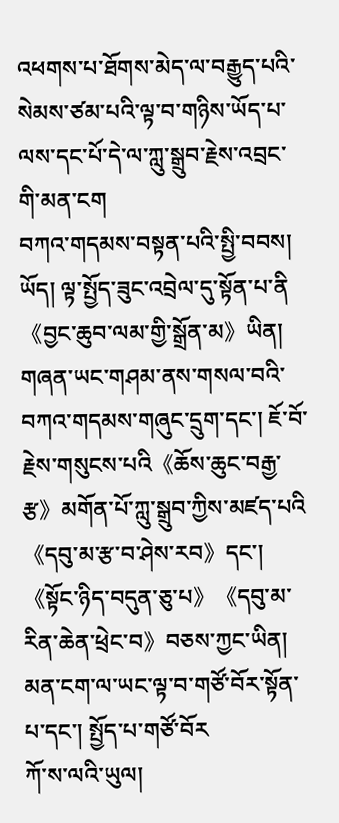འཕགས་པ་ཐོགས་མེད་ལ་བརྒྱུད་པའི་སེམས་ཙམ་པའི་ལྟ་བ་གཉིས་ཡོད་པ་ལས་དང་པོ་དེ་ལ་ཀླུ་སྒྲུབ་རྗེས་འབྲང་གི་མན་ངག
བཀའ་གདམས་བསྟན་པའི་སྤྱི་བབས།
ཡོད། ལྟ་སྤྱོད་ཟུང་འབྲེལ་དུ་སྟོན་པ་ནི《བྱང་ཆུབ་ལམ་གྱི་སྒྲོན་མ》ཡིན། གཞན་ཡང་གཤམ་ནས་གསལ་བའི་བཀའ་གདམས་གཞུང་དྲུག་དང་། ཇོ་བོ་རྗེས་གསུངས་པའི《ཆོས་ཆུང་བརྒྱ་རྩ》མགོན་པོ་ཀླུ་སྒྲུབ་ཀྱིས་མཛད་པའི《དབུ་མ་རྩ་བ་ཤེས་རབ》དང་། 《སྟོང་ཉིད་བདུན་ཅུ་པ》《དབུ་མ་རིན་ཆེན་ཕྲེང་བ》བཅས་ཀྱང་ཡིན། མན་ངག་ལ་ཡང་ལྟ་བ་གཙོ་བོར་སྟོན་པ་དང་། སྤྱོད་པ་གཙོ་བོར
ཀོ་ས་ལའི་ཡུལ།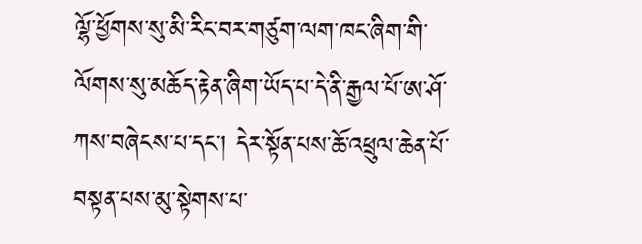ལྷོ་ཕྱོགས་སུ་མི་རིང་བར་གཙུག་ལག་ཁང་ཞིག་གི་ལོགས་སུ་མཆོད་རྟེན་ཞིག་ཡོད་པ་དེ་ནི་རྒྱལ་པོ་ཨ་ཤོ་ཀས་བཞེངས་པ་དང་། དེར་སྟོན་པས་ཆོ་འཕྲུལ་ཆེན་པོ་བསྟན་པས་མུ་སྟེགས་པ་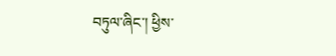བཏུལ་ཞིང་། ཕྱིས་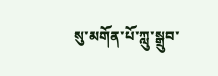སུ་མགོན་པོ་ཀླུ་སྒྲུབ་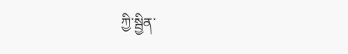ཀྱི་སྦྱིན་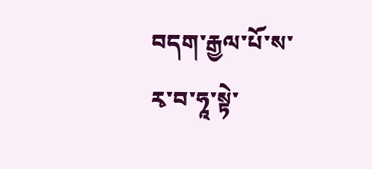བདག་རྒྱལ་པོ་ས་རྭ་བ་ཧཱ་སྟེ་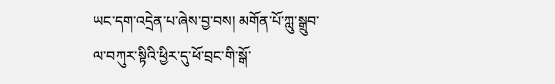ཡང་དག་འདྲེན་པ་ཞེས་བྱ་བས། མགོན་པོ་ཀླུ་སྒྲུབ་ལ་བཀུར་སྟིའི་ཕྱིར་དུ་ཕོ་བྲང་གི་སྒོ་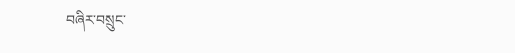བཞིར་བསྲུང་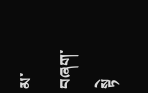མ་བཞག་སྟེ